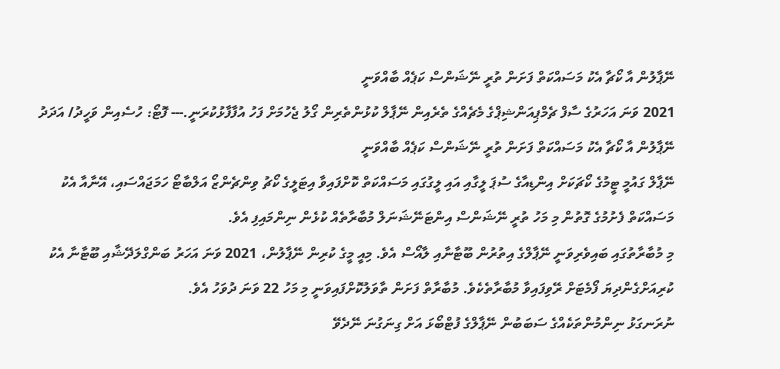ނޭޕާލުން އާ ކޯޗާ އެކު މަސައްކަތް ފަށަން ތުރީ ނޭޝަންސް ކަޕެއް ބާއްވަނީ
2021 ވަނަ އަހަރުގެ ސާފް ޗެމްޕިއަންޝިޕްގެ މެޗެއްގެ ތެރެއިން ނޭޕާލް ކުޅުންތެރިން ގޯލު ޖެހުމަށް ފަހު އުފާފާޅުކުރަނީ.--- ފޮޓޯ: ހުސެއިން ވަހީދު/ އަދަދު
ނޭޕާލުން އާ ކޯޗާ އެކު މަސައްކަތް ފަށަން ތުރީ ނޭޝަންސް ކަޕެއް ބާއްވަނީ
ނޭޕާލް ގައުމީ ޓީމުގެ ކޯޗަކަށް އިންޑިއާގެ ސުޕަ ލީގާއި އައި ލީގުގައި މަސައްކަތް ކޮށްފައިވާ އިޓަލީގެ ކޯޗު ވިންޗެންޒޯ އަލްބާޓޯ ހަމަޖައްސައި، އޭނާއާ އެކު މަސައްކަތް ފެށުމުގެ ގޮތުން މި މަހު ތުރީ ނޭޝަންސް އިންޓަނޭޝަނަލް މުބާރާތެއް ކުޅެން ނިންމައިފި އެވެ.
މި މުބާރާތުގައި ބައިވެރިވަނީ ނޭޕާލްގެ އިތުރުން ބޫޓާނާއި ލާއޯސް އެވެ. މިއީ މީގެ ކުރިން ނޭޕާލުން، 2021 ވަނަ އަހަރު ބަންގްލަދޭޝާއި ބޫޓާނާ އެކު ކުރިއަށްގެންދިޔަ ފޯމެޓަށް ރޭވިފައިވާ މުބާރާތެކެވެ. މުބާރާތް ފަށަން ތާވަލުކޮށްފައިވަނީ މި މަހު 22 ވަނަ ދުވަހު އެވެ.
ނުރަނގަޅު ނިންމުންތަކެއްގެ ސަބަބުން ނޭޕާލްގެ ފުޓްބޯޅަ އަށް ގިނަގުނަ ނޭދެވޭ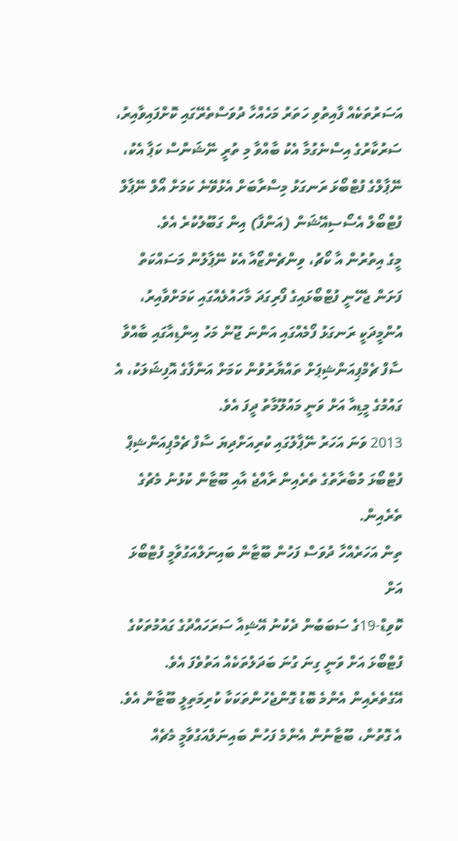އަސަރުތަކެއް ފާއިތުވި ހަތަރު މަހެއްހާ ދުވަސްތެރޭގައި ކޮށްފައިވާއިރު، ސަރުކާރުގެ އިސްނެގުމާ އެކު ބާއްވާ މި ތުރީ ނޭޝަންސް ކަޕާ އެކު، ނޭޕާލްގެ ފުޓްބޯޅަ ރަނގަޅު މިސްރާބަށް އެޅުވޭނެ ކަމަށް އޯލް ނޭޕާލް ފުޓްބޯލް އެސޯސިއޭޝަން (އަންފާ) އިން ގަބޫލުކުރެ އެވެ.
މީގެ އިތުރުން އާ ކޯޗު، ވިންޗެންޒޯއާ އެކު ނޭޕާލުން މަސައްކަތް ފަށަން ޖެހޭނީ ފުޓްބޯޅައިގެ ފޯރިގަދަ މާހައުލެއްގައި ކަމަށްވާއިރު، އުންމީދަކީ ރަނގަޅު ފޯމެއްގައި އަންނަ ޖޫން މަހު އިންޑިއާގައި ބާއްވާ ސާފް ޗެމްޕިއަންޝިޕަށް ތައްޔާރުވުން ކަމަށް އަންފާގެ އޮފިޝަލަކު، އެ ގައުމުގެ މީޑިއާ އަށް ވަނީ މައުލޫމާތު ދީފަ އެވެ.
2013 ވަނަ އަހަރު ނޭޕާލުގައި ކުރިއަށްދިޔަ ސާފް ޗެމްޕިއަންޝިޕް ފުޓްބޯޅަ މުބާރާތުގެ ތެރެއިން ރާއްޖެ އާއި ބޫޓާން ކުޅުނު މެޗުގެ ތެރެއިން.
ތިން އަހަރެއްހާ ދުވަސް ފަހުން ބޫޓާން ބައިނަލްއަގުވާމީ ފުޓްބޯޅަ އަށް
ކޮވިޑް-19ގެ ސަބަބުން ދެކުނު އޭޝިއާ ސަރަހައްދުގެ ގައުމުތަކުގެ ފުޓްބޯޅަ އަށް ވަނީ ގިނަ ގުނަ ބަދަލުތަކެއް އަތުވެފަ އެވެ. އޭގެތެރެއިން އެންމެ ބޮޑު ގޮންޖެހުންތަކަކާ ކުރިމަތިލީ ބޫޓާން އެވެ.
އެ ގޮތުން، ބޫޓާނުން އެންމެ ފަހުން ބައިނަލްއަގުވާމީ މެޗެއް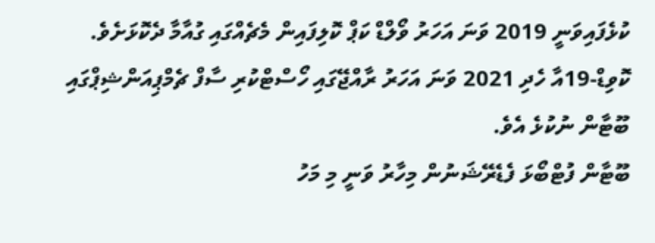ކުޅެފައިވަނީ 2019 ވަނަ އަހަރު ވޯލްޑް ކަޕް ކޮލިފައިން މެޗެއްގައި ގުއާމާ ދެކޮޅަށެވެ. ކޮވިޑް-19އާ ހެދި 2021 ވަނަ އަހަރު ރާއްޖޭގައި ހޯސްޓްކުރި ސާފް ޗެމްޕިއަންޝިޕްގައި ބޫޓާން ނުކުޅެ އެވެ.
ބޫޓާން ފުޓްބޯޅަ ފެޑެރޭޝަނުން މިހާރު ވަނީ މި މަހު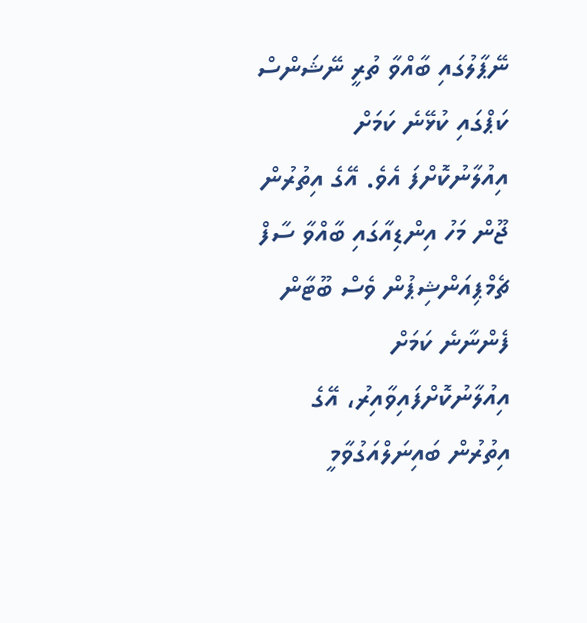ނޭޕާލުގައި ބާއްވާ ތުރީ ނޭޝަންސް ކަޕްގައި ކުޅޭނެ ކަމަށް އިއުލާނުކޮށްފަ އެވެ. އޭގެ އިތުރުން ޖޫން މަހު އިންޑިއާގައި ބާއްވާ ސާފް ޗެމްޕިއަންޝިޕުން ވެސް ބޫޓާން ފެންނާނެ ކަމަށް އިއުލާނުކޮށްފައިވާއިރު، އޭގެ އިތުރުން ބައިނަލްއަގުވާމީ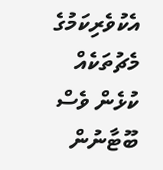އެކުވެރިކަމުގެ މެޗުތަކެއް ކުޅެން ވެސް ބޫޓާނުން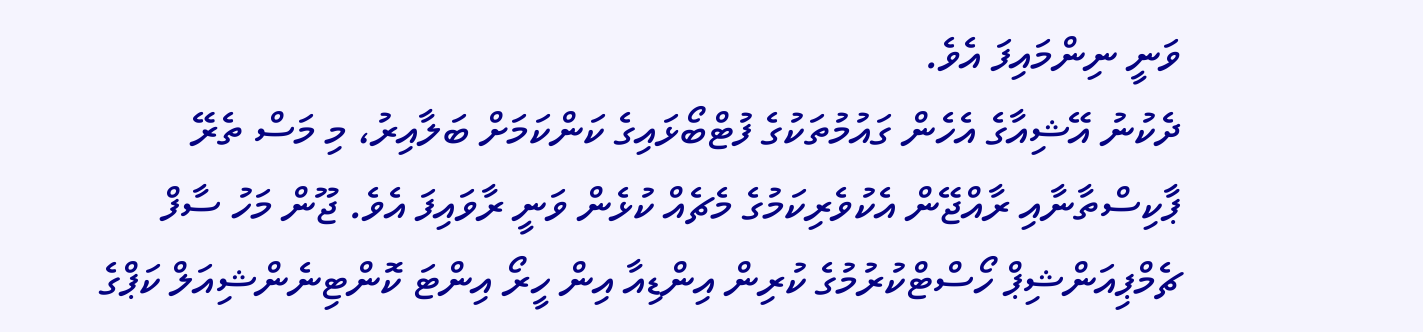ވަނީ ނިންމައިފަ އެވެ.
ދެކުނު އޭޝިއާގެ އެހެން ގައުމުތަކުގެ ފުޓްބޯޅައިގެ ކަންކަމަށް ބަލާއިރު، މި މަސް ތެރޭ ޕާކިސްތާނާއި ރާއްޖޭން އެކުވެރިކަމުގެ މެޗެއް ކުޅެން ވަނީ ރާވައިފަ އެވެ. ޖޫން މަހު ސާފް ޗެމްޕިއަންޝިޕް ހޯސްޓްކުރުމުގެ ކުރިން އިންޑިއާ އިން ހީރޯ އިންޓަ ކޮންޓިނެންޝިއަލް ކަޕްގެ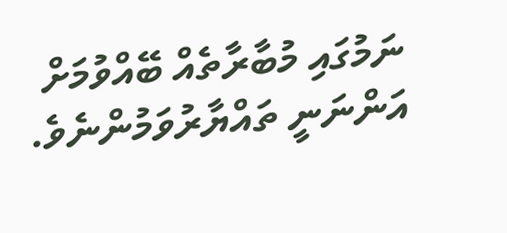ނަމުގައި މުބާރާތެއް ބޭއްވުމަށް އަންނަނީ ތައްޔާރުވަމުންނެވެ.